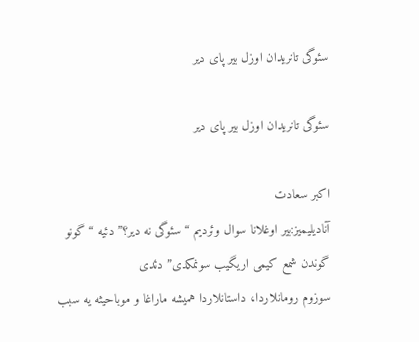سئوگی تانریدان اوزل بیر پای دیر

سئوگی تانریدان اوزل بیر پای دیر

اکبر سعادت
آنادیلیمیز:بیر اوغلانا سوال وئردیم “سئوگی نه دیر؟” دئیه “گونو گوندن شمع کیمی اریگیب سونمکدی” دئدی
سوزوم رومانلاردا، داستانلاردا همیشه ماراغا و موباحیثه یه سبب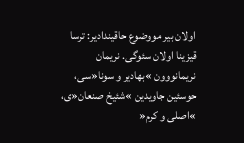اولان بیر مووضوع حاقیندادیر: ترسا قیزینا اولان سئوگی. نریمان نریمانووون »بهادیر و سونا«سی، حوسئین جاویدین »شئیخ صنعان«ی، »اصلی و کرم«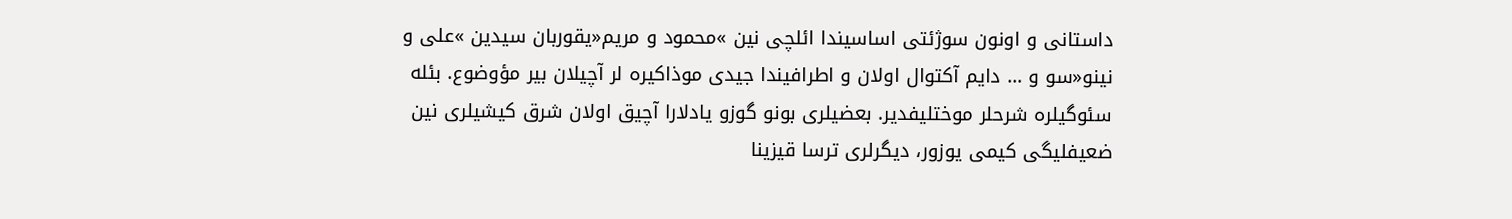داستانی و اونون سوژئتی اساسیندا ائلچی نین »محمود و مریم«یقوربان سیدین »علی و نینو«سو و … دایم آکتوال اولان و اطرافیندا جیدی موذاکیره لر آچیلان بیر مؤوضوع. بئله سئوگیلره شرحلر موختلیفدیر. بعضیلری بونو گوزو یادلارا آچیق اولان شرق کیشیلری نین ضعیفلیگی کیمی یوزور، دیگرلری ترسا قیزینا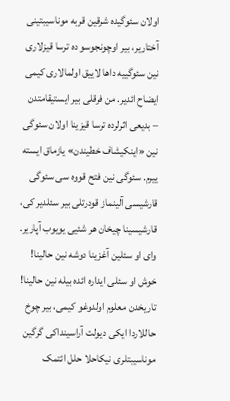اولان سئوگیده شرقین قربه موناسیبتینی آختاریر، بیر اوچونجوسو ده ترسا قیزلاری نین سئوگییه داها لاییق اولمالاری کیمی ایضاح ائدیر. من فرقلی بیر ایستیقامتدن – بدیعی اثرلرده ترسا قیزینا اولان سئوگی نین «اینکیشاف خطیندن» یازماق ایسته ییرم. سئوگی نین فتح قووه سی سئوگی قارشیسی آلینماز قودرتلی بیر سئلدیر کی، قارشیسینا چیخان هر شئیی یویوب آپاریر. وای او سئلین آغزینا دوشه نین حالینا! خوش او سئلی ایداره ائده بیله نین حالینا! تاریخدن معلوم اولدوغو کیمی، بیر چوخ حاللاردا ایکی دیولت آراسینداکی گرگین موناسیبتلری نیکاحلا حلل ائتمک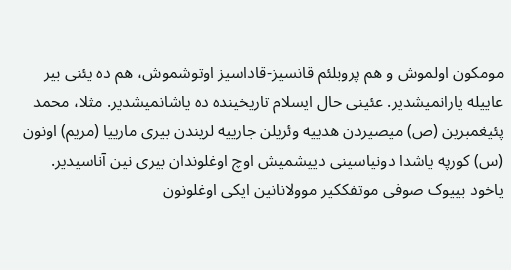مومکون اولموش و هم پروبلئم قانسیز-قاداسیز اوتوشموش، هم ده یئنی بیر عاییله یارانمیشدیر. عئینی حال ایسلام تاریخینده ده یاشانمیشدیر. مثلا، محمد پئیغمبرین (ص) میصیردن هدییه وئریلن جارییه لریندن بیری مارییا (مریم) اونون (س) کورپه یاشدا دونیاسینی دییشمیش اوچ اوغلوندان بیری نین آناسیدیر. یاخود بییوک صوفی موتفککیر موولانانین ایکی اوغلونون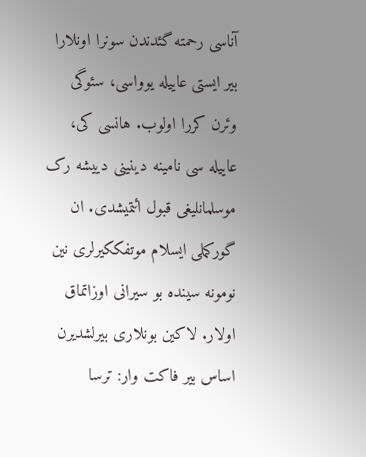آناسی رحمته گئدندن سونرا اونلارا بیر ایستی عاییله یوواسی، سئوگی وئرن کررا اولوب. هانسی کی، عاییله سی نامینه دینینی دییشه رک موسلمانلیغی قبول ائتمیشدی. ان گورکملی ایسلام موتفککیرلری نین نومونه سینده بو سیرانی اوزاتماق اولار. لاکین بونلاری بیرلشدیرن اساس بیر فاکت وار: ترسا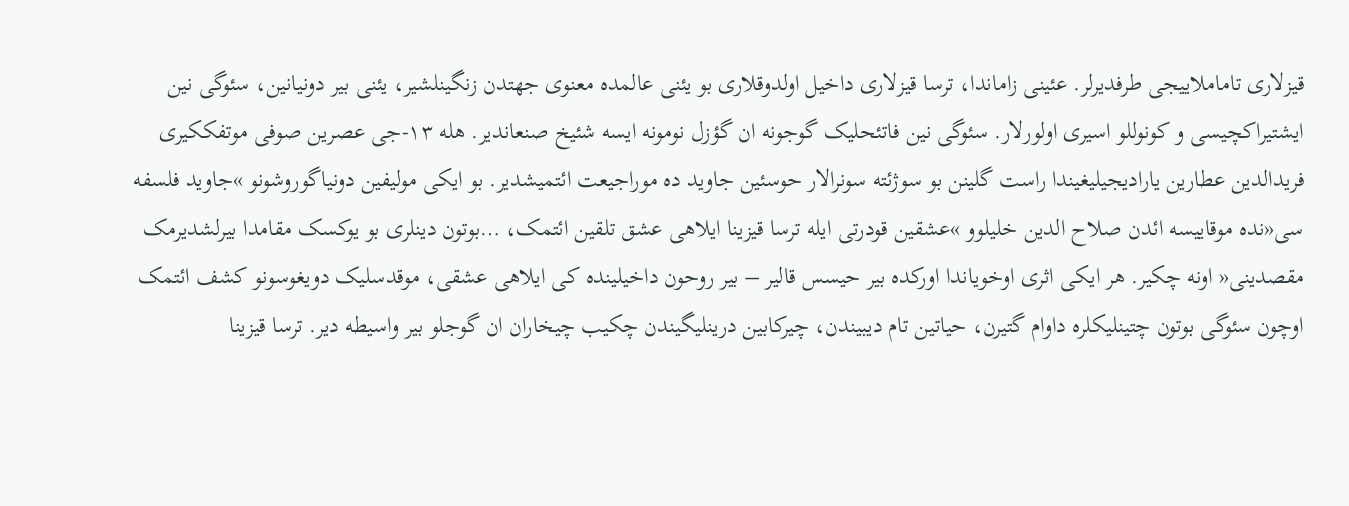قیزلاری تاماملاییجی طرفدیرلر. عئینی زاماندا، ترسا قیزلاری داخیل اولدوقلاری بو یئنی عالمده معنوی جهتدن زنگینلشیر، یئنی بیر دونیانین، سئوگی نین ایشتیراکچیسی و کونوللو اسیری اولورلار. سئوگی نین فاتئحلیک گوجونه ان گؤزل نومونه ایسه شئیخ صنعاندیر. هله ۱۳-جی عصرین صوفی موتفککیری فریدالدین عطارین یارادیجیلیغیندا راست گلینن بو سوژئته سونرالار حوسئین جاوید ده موراجیعت ائتمیشدیر. بو ایکی مولیفین دونیاگوروشونو »جاوید فلسفه سی«نده موقاییسه ائدن صلاح الدین خلیلوو »عشقین قودرتی ایله ترسا قیزینا ایلاهی عشق تلقین ائتمک، …بوتون دینلری بو یوکسک مقامدا بیرلشدیرمک مقصدینی« اونه چکیر. هر ایکی اثری اوخویاندا اورکده بیر حیسس قالیر – بیر روحون داخیلینده کی ایلاهی عشقی، موقدسلیک دویغوسونو کشف ائتمک اوچون سئوگی بوتون چتینلیکلره داوام گتیرن، حیاتین تام دیبیندن، چیرکابین درینلیگیندن چکیب چیخاران ان گوجلو بیر واسیطه دیر. ترسا قیزینا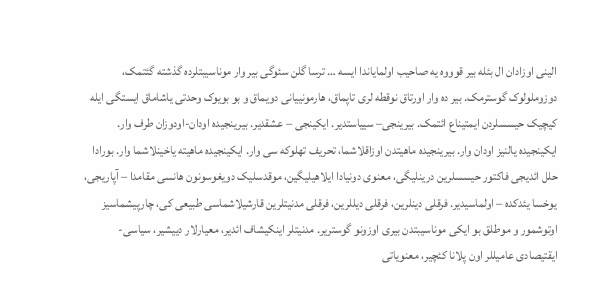الینی اوزادان ال بئله بیر قوووه یه صاحیب اولمایاندا ایسه … ترسا گلن سئوگی بیر وار موناسیبتلرده گذشته گئتمک، دوزوملولوک گوسترمک. بیر ده وار اورتاق نوقطه لری تاپماق، هارمونییانی دویماق و بو بویوک وحدتی یاشاماق ایستگی ایله کیچیک حیسسلردن ایمتیناع ائتمک. بیرینجی– سییاستدیر. ایکینجی – عشقدیر. بیرینجیده اودان-اودوزان طرف وار. ایکینجیده یالنیز اودان وار. بیرینجیده ماهیتدن اوزاقلاشما، تحریف تهلوکه سی وار. ایکینجیده ماهیته یاخینلاشما وار. بورادا حلل ائدیجی فاکتور حیسسلرین درینلیگی، معنوی دونیادا ایلاهیلیگین، موقدسلیک دویغوسونون هانسی مقامدا – آپاریجی، یوخسا یئدکده – اولماسیدیر. فرقلی دینلرین، فرقلی دیللرین، فرقلی مدنیتلرین قارشیلاشماسی طبیعی کی، چارپیشماسیز اوتوشمور و موطلق بو ایکی موناسیبتدن بیری اوزونو گوستریر. مدنیتلر اینکیشاف ائدیر، معیارلار دییشیر، سیاسی-ایقتیصادی عامیللر اون پلانا کئچیر، معنویاتی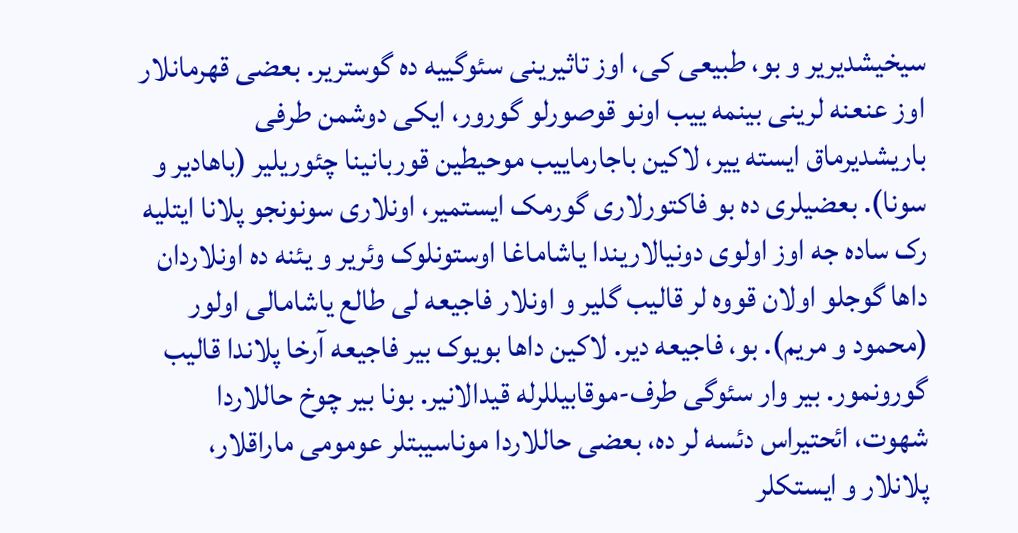سیخیشدیریر و بو، طبیعی کی، اوز تاثیرینی سئوگییه ده گوستریر. بعضی قهرمانلار اوز عنعنه لرینی بینمه ییب اونو قوصورلو گورور، ایکی دوشمن طرفی باریشدیرماق ایسته ییر، لاکین باجارماییب موحیطین قوربانینا چئوریلیر (باهادیر و سونا). بعضیلری ده بو فاکتورلاری گورمک ایستمیر، اونلاری سونونجو پلانا ایتلیه رک ساده جه اوز اولوی دونیالاریندا یاشاماغا اوستونلوک وئریر و یئنه ده اونلاردان داها گوجلو اولان قووه لر قالیب گلیر و اونلار فاجیعه لی طالع یاشامالی اولور (محمود و مریم). بو، فاجیعه دیر. لاکین داها بویوک بیر فاجیعه آرخا پلاندا قالیب گورونمور. بیر وار سئوگی طرف-موقابیللرله قیدالانیر. بونا بیر چوخ حاللاردا شهوت، ائحتیراس دئسه لر ده، بعضی حاللاردا موناسیبتلر عومومی ماراقلار، پلانلار و ایستکلر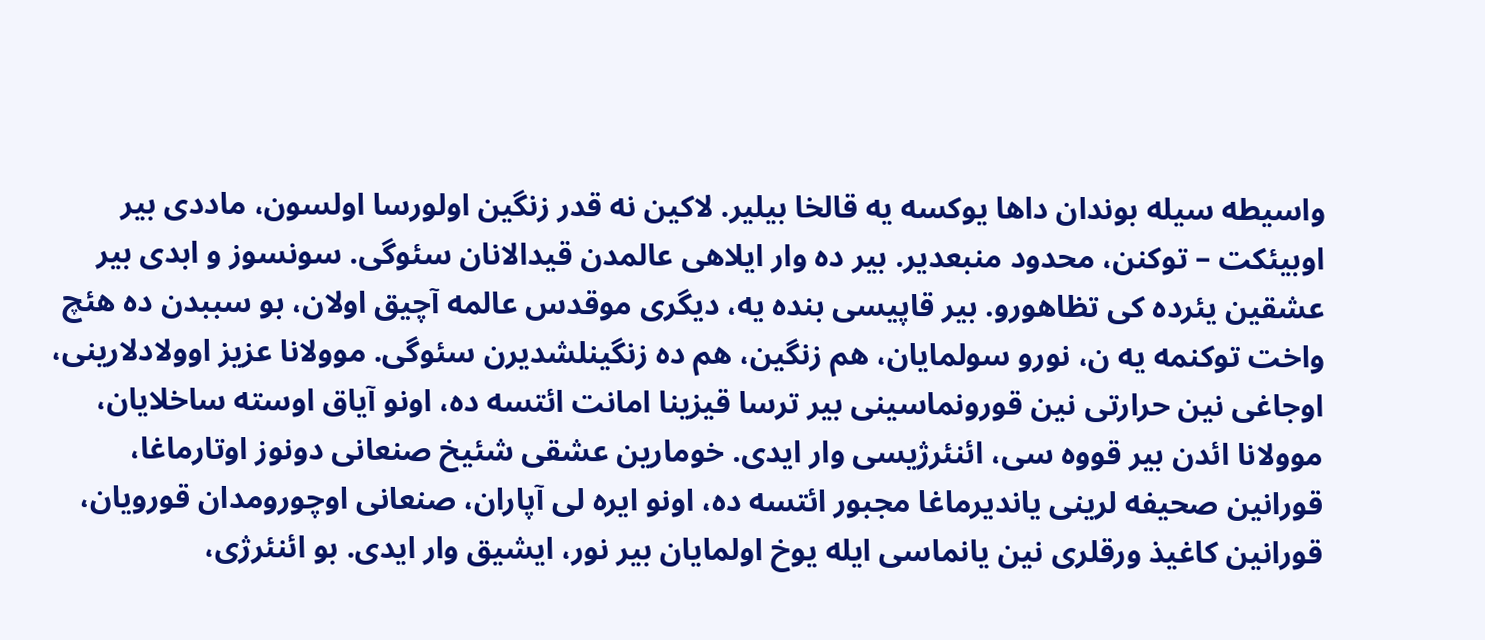واسیطه سیله بوندان داها یوکسه یه قالخا بیلیر. لاکین نه قدر زنگین اولورسا اولسون، ماددی بیر اوبیئکت – توکنن، محدود منبعدیر. بیر ده وار ایلاهی عالمدن قیدالانان سئوگی. سونسوز و ابدی بیر عشقین یئرده کی تظاهورو. بیر قاپیسی بنده یه، دیگری موقدس عالمه آچیق اولان، بو سببدن ده هئچ واخت توکنمه یه ن، نورو سولمایان، هم زنگین، هم ده زنگینلشدیرن سئوگی. موولانا عزیز اوولادلارینی، اوجاغی نین حرارتی نین قورونماسینی بیر ترسا قیزینا امانت ائتسه ده، اونو آیاق اوسته ساخلایان، موولانا ائدن بیر قووه سی، ائنئرژیسی وار ایدی. خومارین عشقی شئیخ صنعانی دونوز اوتارماغا، قورانین صحیفه لرینی یاندیرماغا مجبور ائتسه ده، اونو ایره لی آپاران، صنعانی اوچورومدان قورویان، قورانین کاغیذ ورقلری نین یانماسی ایله یوخ اولمایان بیر نور، ایشیق وار ایدی. بو ائنئرژی،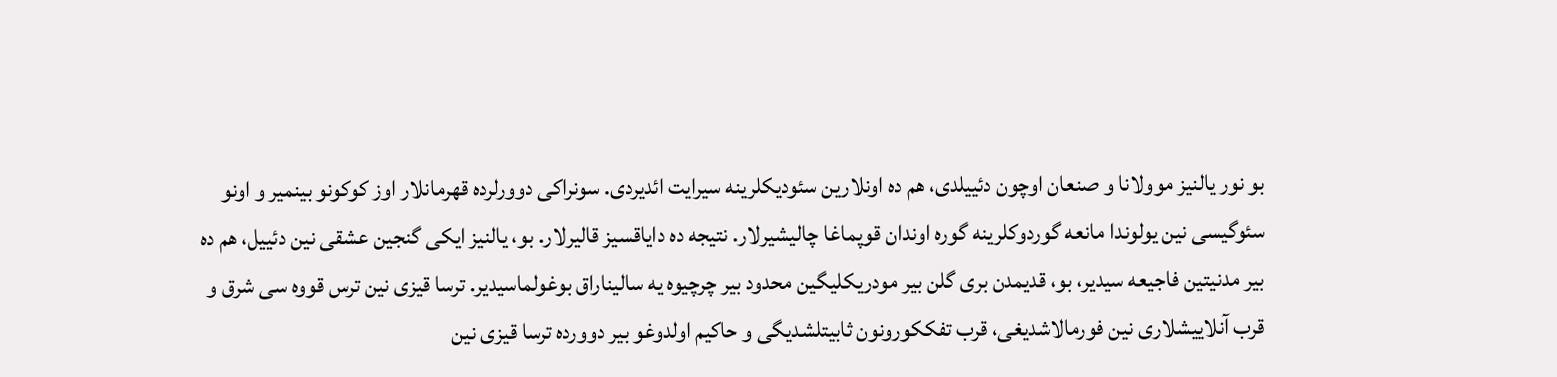بو نور یالنیز موولانا و صنعان اوچون دئییلدی، هم ده اونلارین سئودیکلرینه سیرایت ائدیردی. سونراکی دوورلرده قهرمانلار اوز کوکونو بینمیر و اونو سئوگیسی نین یولوندا مانعه گوردوکلرینه گوره اوندان قوپماغا چالیشیرلار. نتیجه ده دایاقسیز قالیرلار. بو، یالنیز ایکی گنجین عشقی نین دئییل، هم ده بیر مدنیتین فاجیعه سیدیر، بو، قدیمدن بری گلن بیر مودریکلیگین محدود بیر چرچیوه یه سالیناراق بوغولماسیدیر. ترسا قیزی نین ترس قووه سی شرق و قرب آنلاییشلاری نین فورمالاشدیغی، قرب تفککورونون ثابیتلشدیگی و حاکیم اولدوغو بیر دوورده ترسا قیزی نین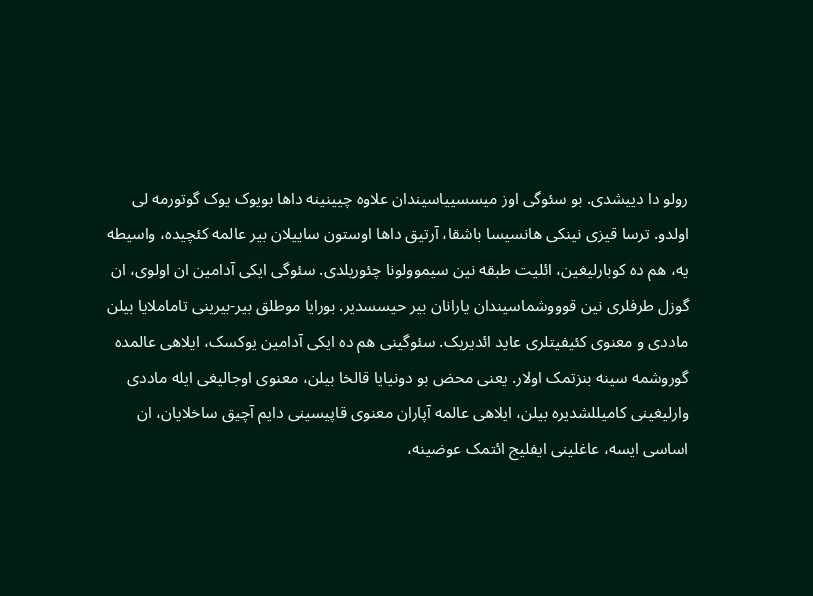رولو دا دییشدی. بو سئوگی اوز میسسییاسیندان علاوه چیینینه داها بویوک یوک گوتورمه لی اولدو. ترسا قیزی نینکی هانسیسا باشقا، آرتیق داها اوستون ساییلان بیر عالمه کئچیده، واسیطه یه، هم ده کوبارلیغین، ائلیت طبقه نین سیموولونا چئوریلدی. سئوگی ایکی آدامین ان اولوی، ان گوزل طرفلری نین قوووشماسیندان یارانان بیر حیسسدیر. بورایا موطلق بیر-بیرینی تاماملایا بیلن ماددی و معنوی کئیفیتلری عاید ائدیریک. سئوگینی هم ده ایکی آدامین یوکسک، ایلاهی عالمده گوروشمه سینه بنزتمک اولار. یعنی محض بو دونیایا قالخا بیلن، معنوی اوجالیغی ایله ماددی وارلیغینی کامیللشدیره بیلن، ایلاهی عالمه آپاران معنوی قاپیسینی دایم آچیق ساخلایان، ان اساسی ایسه، عاغلینی ایفلیج ائتمک عوضینه،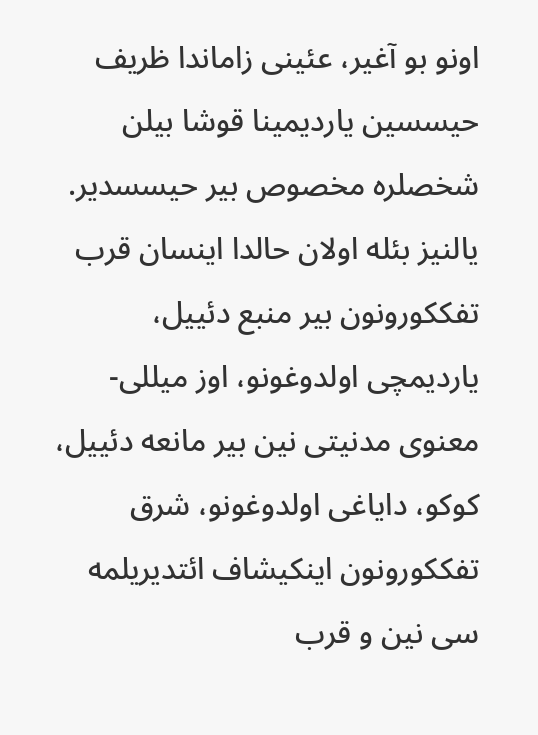اونو بو آغیر، عئینی زاماندا ظریف حیسسین یاردیمینا قوشا بیلن شخصلره مخصوص بیر حیسسدیر. یالنیز بئله اولان حالدا اینسان قرب تفککورونون بیر منبع دئییل، یاردیمچی اولدوغونو، اوز میللی-معنوی مدنیتی نین بیر مانعه دئییل، کوکو، دایاغی اولدوغونو، شرق تفککورونون اینکیشاف ائتدیریلمه سی نین و قرب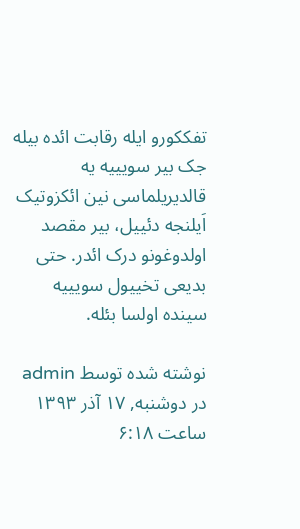تفککورو ایله رقابت ائده بیله جک بیر سویییه یه قالدیریلماسی نین ائکزوتیک اَیلنجه دئییل، بیر مقصد اولدوغونو درک ائدر. حتی بدیعی تخییول سویییه سینده اولسا بئله.

نوشته شده توسط admin در دوشنبه, ۱۷ آذر ۱۳۹۳ ساعت ۶:۱۸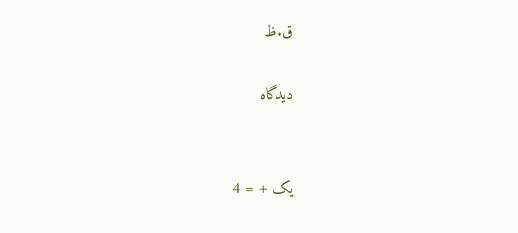ق.ظ

دیدگاه


یک + = 4